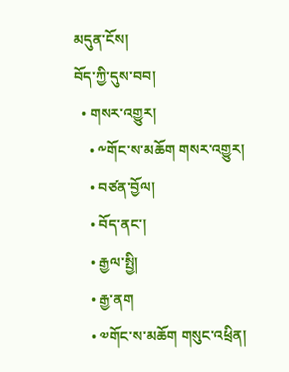མདུན་ངོས།
བོད་ཀྱི་དུས་བབ།
  • གསར་འགྱུར།
    • ༸གོང་ས་མཆོག གསར་འགྱུར།
    • བཙན་བྱོལ།
    • བོད་ནང་།
    • རྒྱལ་སྤྱི།
    • རྒྱ་ནག
    • ༧གོང་ས་མཆོག གསུང་འཕྲིན།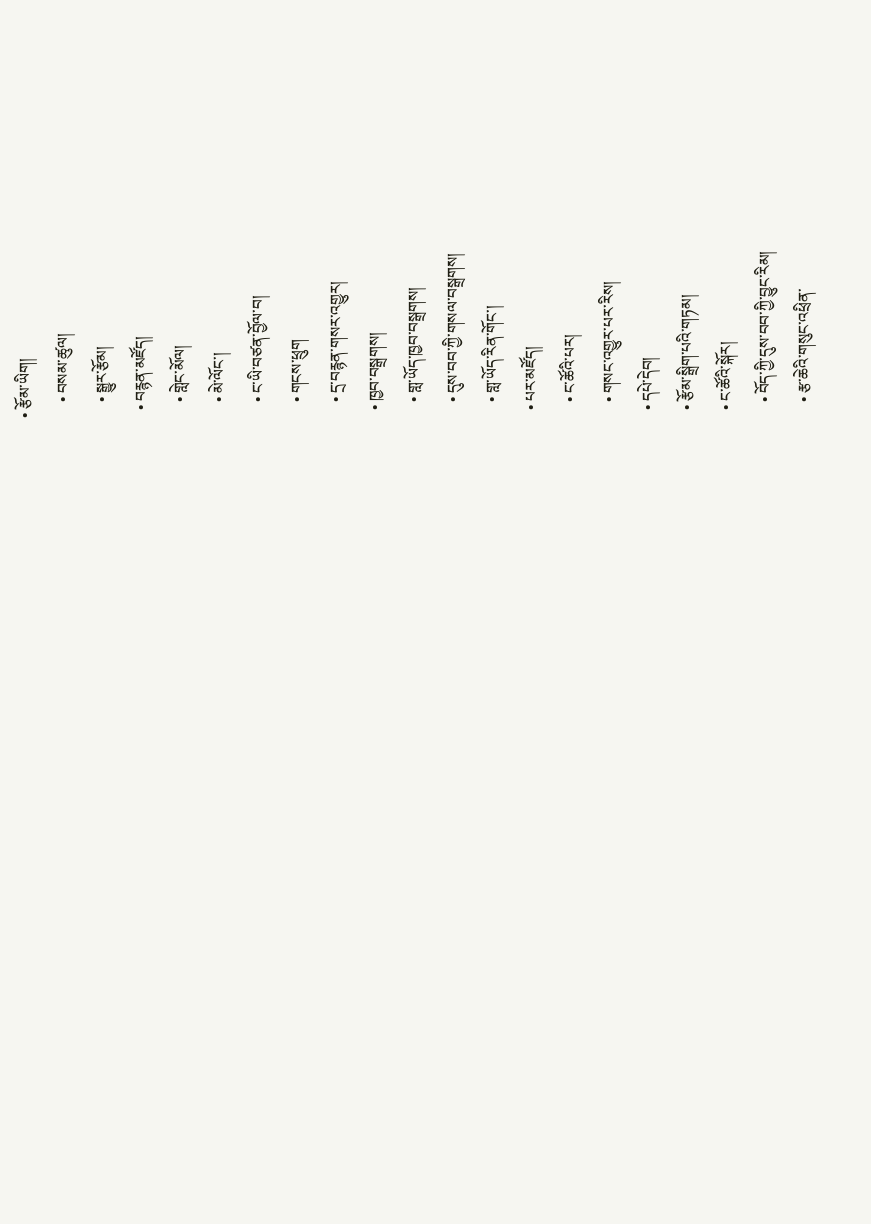• རྩོམ་ཡིག།
    • བསམ་ཚུལ།
    • སྒྱུར་རྩོམ།
  • བརྙན་མཛོད།
    • གླེང་མོལ།
    • མེ་ལོང་།
    • ང་ཡི་བཙན་བྱོལ་བ།
    • གངས་ཕྲུག
    • དྲ་བརྙན་གསར་འགྱུར།
  • ཁྱབ་བསྒྲགས།
    • གླ་ཡོད་ཁྱབ་བསྒྲགས།
    • དུས་བབ་ཀྱི་གསལ་བསྒྲགས།
    • གླ་ཡོད་རིན་གོང་།
  • པར་མཛོད།
    • ང་ཚོའི་པར།
    • གསང་འགྱུར་པར་རིས།
  • དཔེ་དེབ།
  • རྩོམ་སྒྲིག་པའི་གཏམ།
  • ང་ཚོའི་སྐོར།
    • བོད་ཀྱི་དུས་བབ་ཀྱི་བྱུང་རིམ།
    • རྩ་ཆེའི་གསུང་འཕྲིན་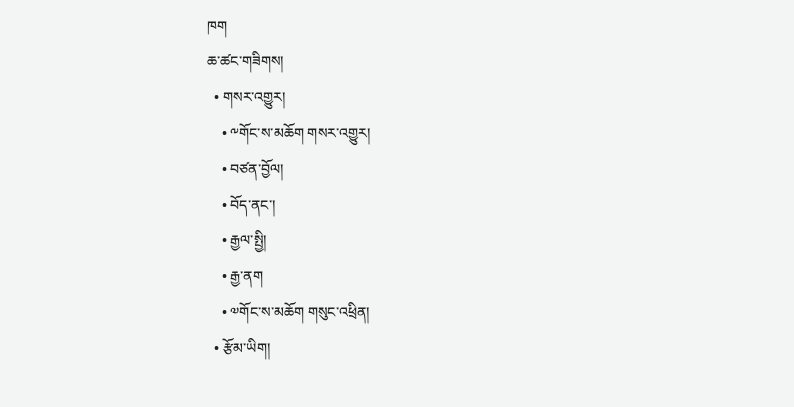ཁག
ཆ་ཚང་གཟིགས།
  • གསར་འགྱུར།
    • ༸གོང་ས་མཆོག གསར་འགྱུར།
    • བཙན་བྱོལ།
    • བོད་ནང་།
    • རྒྱལ་སྤྱི།
    • རྒྱ་ནག
    • ༧གོང་ས་མཆོག གསུང་འཕྲིན།
  • རྩོམ་ཡིག།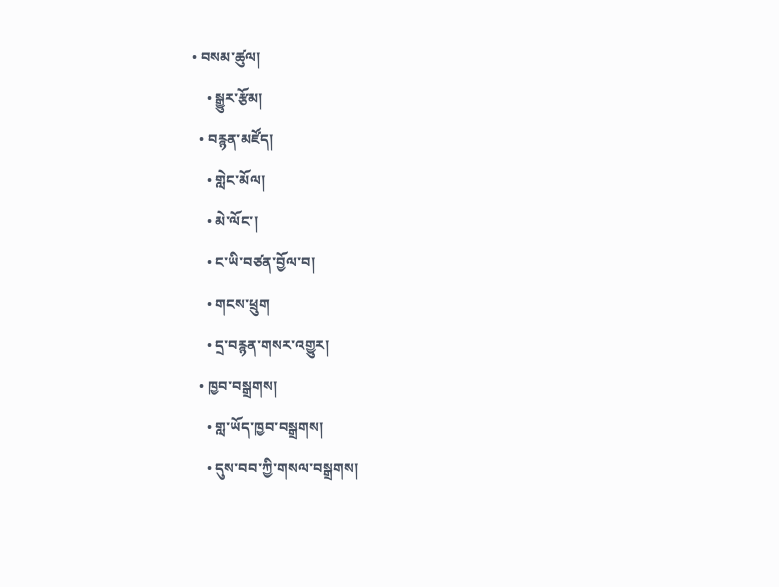• བསམ་ཚུལ།
    • སྒྱུར་རྩོམ།
  • བརྙན་མཛོད།
    • གླེང་མོལ།
    • མེ་ལོང་།
    • ང་ཡི་བཙན་བྱོལ་བ།
    • གངས་ཕྲུག
    • དྲ་བརྙན་གསར་འགྱུར།
  • ཁྱབ་བསྒྲགས།
    • གླ་ཡོད་ཁྱབ་བསྒྲགས།
    • དུས་བབ་ཀྱི་གསལ་བསྒྲགས།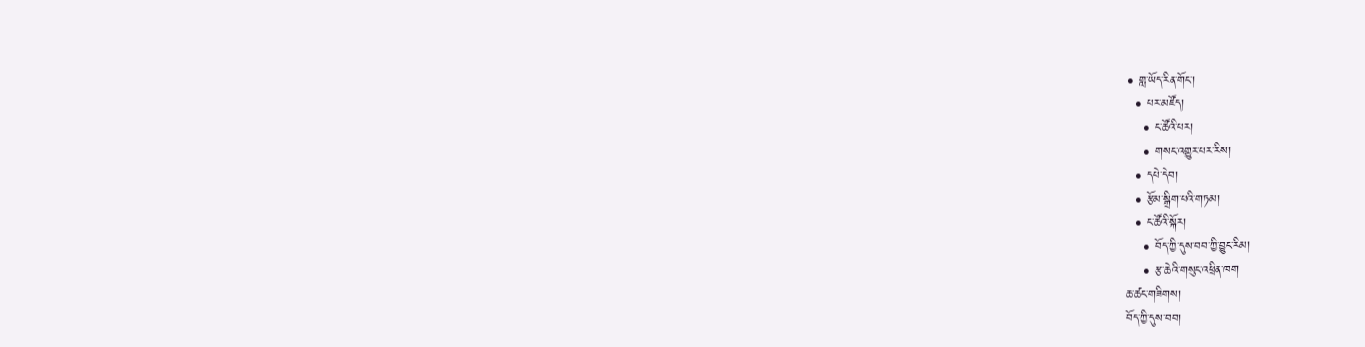• གླ་ཡོད་རིན་གོང་།
  • པར་མཛོད།
    • ང་ཚོའི་པར།
    • གསང་འགྱུར་པར་རིས།
  • དཔེ་དེབ།
  • རྩོམ་སྒྲིག་པའི་གཏམ།
  • ང་ཚོའི་སྐོར།
    • བོད་ཀྱི་དུས་བབ་ཀྱི་བྱུང་རིམ།
    • རྩ་ཆེའི་གསུང་འཕྲིན་ཁག
ཆ་ཚང་གཟིགས།
བོད་ཀྱི་དུས་བབ།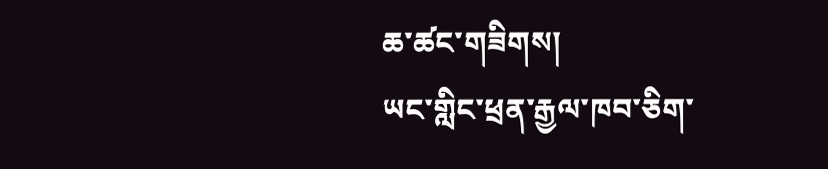ཆ་ཚང་གཟིགས།
ཡང་གླིང་ཕྲན་རྒྱལ་ཁབ་ཅིག་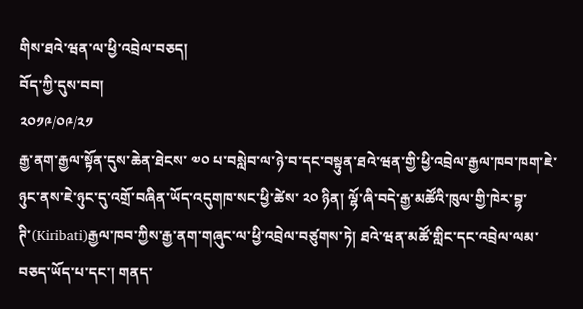གིས་ཐའེ་ཝན་ལ་ཕྱི་འབྲེལ་བཅད།
བོད་ཀྱི་དུས་བབ།
༢༠༡༩/༠༩/༢༡
རྒྱ་ནག་རྒྱལ་སྟོན་དུས་ཆེན་ཐེངས་ ༧༠ པ་བསླེབ་ལ་ཉེ་བ་དང་བསྟུན་ཐའེ་ཝན་གྱི་ཕྱི་འབྲེལ་རྒྱལ་ཁབ་ཁག་ཇེ་ཉུང་ནས་ཇེ་ཉུང་དུ་འགྲོ་བཞིན་ཡོད་འདུགཁ་སང་ཕྱི་ཚེས་ ༢༠ ཉིན། ལྷོ་ཞི་བདེ་རྒྱ་མཚོའི་ཁུལ་གྱི་ཁེར་བྷ་ཊི་(Kiribati)རྒྱལ་ཁབ་ཀྱིས་རྒྱ་ནག་གཞུང་ལ་ཕྱི་འབྲེལ་བཙུགས་ཏེ། ཐའེ་ཝན་མཚོ་གླིང་དང་འབྲེལ་ལམ་བཅད་ཡོད་པ་དང་། གནད་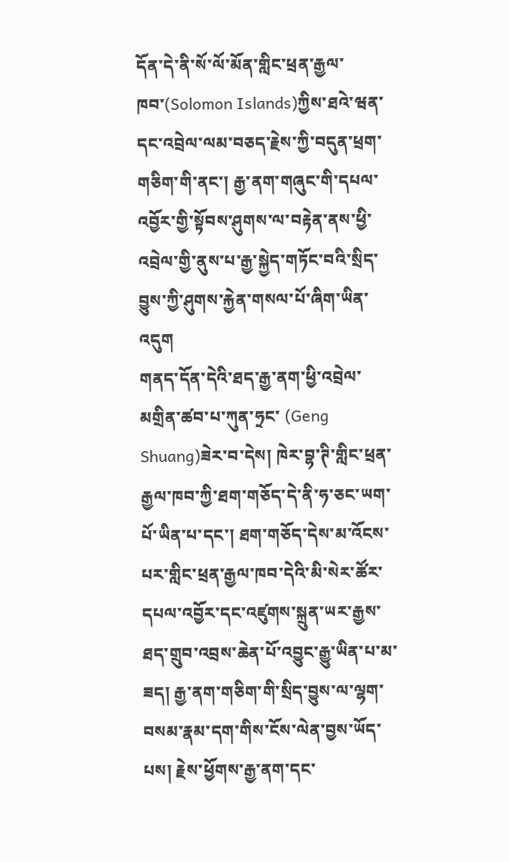དོན་དེ་ནི་སོ་ལོ་མོན་གླིང་ཕྲན་རྒྱལ་ཁབ་(Solomon Islands)ཀྱིས་ཐའེ་ཝན་དང་འབྲེལ་ལམ་བཅད་རྗེས་ཀྱི་བདུན་ཕྲག་གཅིག་གི་ནང་། རྒྱ་ནག་གཞུང་གི་དཔལ་འབྱོར་གྱི་སྟོབས་ཤུགས་ལ་བརྟེན་ནས་ཕྱི་འབྲེལ་གྱི་ནུས་པ་རྒྱ་སྐྱེད་གཏོང་བའི་སྲིད་བྱུས་ཀྱི་ཤུགས་རྐྱེན་གསལ་པོ་ཞིག་ཡིན་འདུག
གནད་དོན་དེའི་ཐད་རྒྱ་ནག་ཕྱི་འབྲེལ་མགྲིན་ཚབ་པ་ཀུན་ཧྲང་ (Geng Shuang)ཟེར་བ་དེས། ཁེར་བྷ་ཊི་གླིང་ཕྲན་རྒྱལ་ཁབ་ཀྱི་ཐག་གཅོད་དེ་ནི་ཧ་ཅང་ཡག་པོ་ཡིན་པ་དང་། ཐག་གཅོད་དེས་མ་འོངས་པར་གླིང་ཕྲན་རྒྱལ་ཁབ་དེའི་མི་སེར་ཚོར་དཔལ་འབྱོར་དང་འཛུགས་སྐྲུན་ཡར་རྒྱས་ཐད་གྲུབ་འབྲས་ཆེན་པོ་འབྱུང་རྒྱུ་ཡིན་པ་མ་ཟད། རྒྱ་ནག་གཅིག་གི་སྲིད་བྱུས་ལ་ལྷག་བསམ་རྣམ་དག་གིས་ངོས་ལེན་བྱས་ཡོད་པས། རྗེས་ཕྱོགས་རྒྱ་ནག་དང་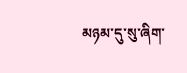མཉམ་དུ་སུ་ཞིག་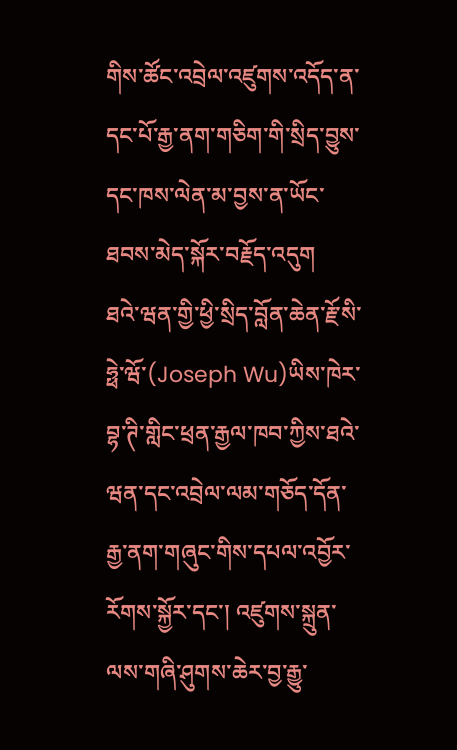གིས་ཚོང་འབྲེལ་འཛུགས་འདོད་ན་དང་པོ་རྒྱ་ནག་གཅིག་གི་སྲིད་བྱུས་དང་ཁས་ལེན་མ་བྱས་ན་ཡོང་ཐབས་མེད་སྐོར་བརྗོད་འདུག
ཐའེ་ཝན་གྱི་ཕྱི་སྲིད་བློན་ཆེན་རྗོ་སི་ཧྥེ་ཝོ་(Joseph Wu)ཡིས་ཁེར་བྷ་ཊི་གླིང་ཕྲན་རྒྱལ་ཁབ་ཀྱིས་ཐའེ་ཝན་དང་འབྲེལ་ལམ་གཅོད་དོན་རྒྱ་ནག་གཞུང་གིས་དཔལ་འབྱོར་རོགས་སྐྱོར་དང་། འཛུགས་སྐྲུན་ལས་གཞི་ཤུགས་ཆེར་བྱ་རྒྱུ་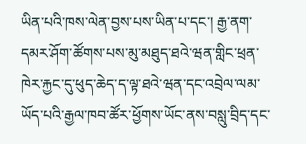ཡིན་པའི་ཁས་ལེན་བྱས་པས་ཡིན་པ་དང་། རྒྱ་ནག་དམར་ཤོག་ཚོགས་པས་མུ་མཐུད་ཐའེ་ཝན་གླིང་ཕྲན་ཁེར་རྐྱང་དུ་ཕུད་ཆེད་ད་ལྟ་ཐའེ་ཝན་དང་འབྲེལ་ལམ་ཡོད་པའི་རྒྱལ་ཁབ་ཚོར་ཕྱོགས་ཡོང་ནས་བསླུ་བྲིད་དང་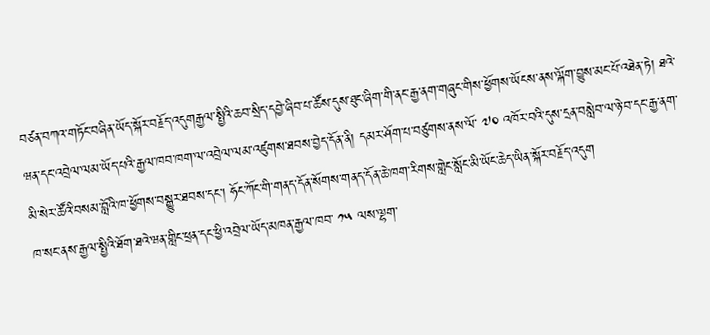བཙན་བཀའ་གཏོང་བཞིན་ཡོད་སྐོར་བརྗོད་འདུགརྒྱལ་སྤྱིའི་ཆབ་སྲིད་དབྱེ་ཞིབ་པ་ཚོས་དུས་ཐུང་ཞིག་གི་ནང་རྒྱ་ནག་གཞུང་གིས་ཕྱོགས་ཡོངས་ནས་ལྐོག་བྱུས་མང་པོ་འཐེན་ཏེ། ཐའེ་ཝན་དང་འབྲེལ་ལམ་ཡོད་པའི་རྒྱལ་ཁབ་ཁག་ལ་འབྲེལ་ལམ་འཛུགས་ཐབས་བྱེད་དོན་ནི། དམར་ཤོག་པ་བཙུགས་ནས་ལོ་ ༧༠ འཁོར་བའི་དུས་དྲན་བསླེབ་ལ་ཉེ་བ་དང་རྒྱ་ནག་མི་སེར་ཚོའི་བསམ་བློའི་ཁ་ཕྱོགས་བསྒྱུར་ཐབས་དང་། ཧོང་ཀོང་གི་གནད་དོན་སོགས་གནད་དོན་ཆེ་ཁག་རིགས་གླེང་སློང་མི་ཡོང་ཆེད་ཡིན་སྐོར་བརྗོད་འདུག
ཁ་སང་ནས་རྒྱལ་སྤྱིའི་ཐོག་ཐའེ་ཝན་གླིང་ཕྲན་དང་ཕྱི་འབྲེལ་ཡོད་མཁན་རྒྱལ་ཁབ་ ༡༥ ལས་ལྷག་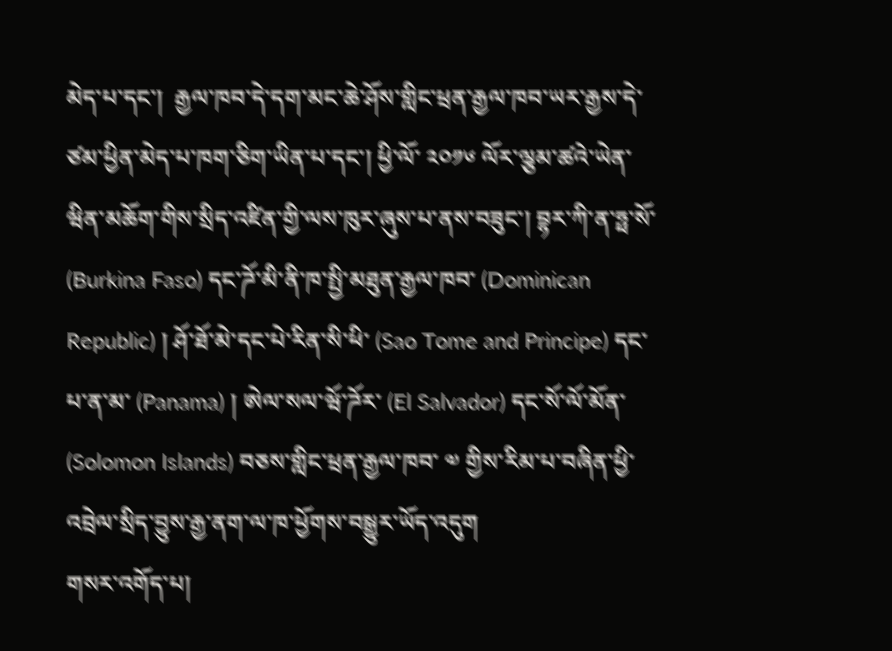མེད་པ་དང་།  རྒྱལ་ཁབ་དེ་དག་མང་ཆེ་ཤོས་གླིང་ཕྲན་རྒྱལ་ཁབ་ཡར་རྒྱས་དེ་ཙམ་ཕྱིན་མེད་པ་ཁག་ཅིག་ཡིན་པ་དང་། ཕྱི་ལོ་ ༢༠༡༦ ལོར་ལྕམ་ཚའེ་ཡེན་ཝིན་མཆོག་གིས་སྲིད་འཛིན་གྱི་ལས་ཁུར་ཞུས་པ་ནས་བཟུང་། བྷར་ཀི་ན་ཧྥ་སོ་ (Burkina Faso) དང་ཌོ་མི་ནི་ཁ་སྤྱི་མཐུན་རྒྱལ་ཁབ་ (Dominican Republic) ། ཤོ་ཐོ་མེ་དང་པེ་རིན་སི་ཕི་ (Sao Tome and Principe) དང་པ་ན་མ་ (Panama) ། ཨེལ་སལ་ཝོ་ཌོར་ (El Salvador) དང་སོ་ལོ་མོན་ (Solomon Islands) བཅས་གླིང་ཕྲན་རྒྱལ་ཁབ་ ༧ གྱིས་རིམ་པ་བཞིན་ཕྱི་འབྲེལ་སྲིད་བྱུས་རྒྱ་ནག་ལ་ཁ་ཕྱོགས་བསྒྱུར་ཡོད་འདུག
གསར་འགོད་པ།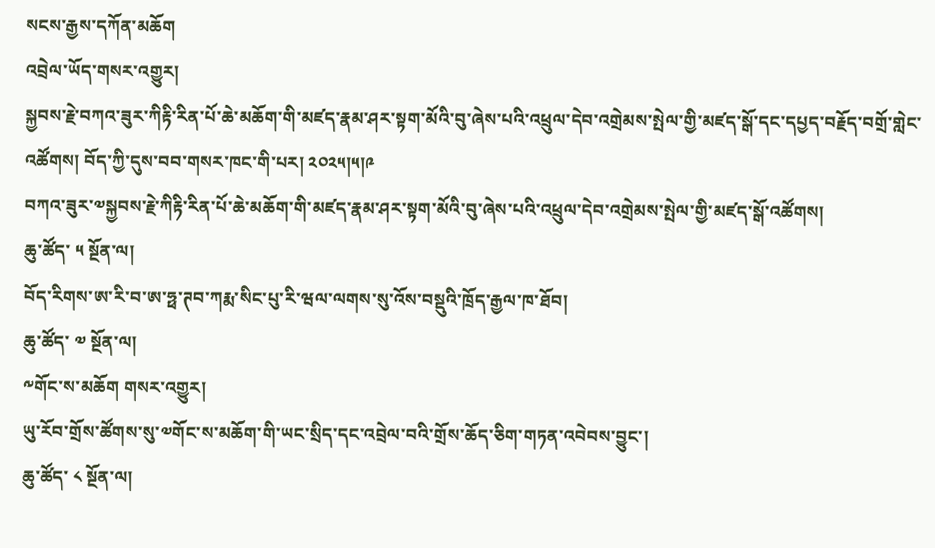སངས་རྒྱས་དཀོན་མཆོག
འབྲེལ་ཡོད་གསར་འགྱུར།
སྐྱབས་རྗེ་བཀའ་ཟུར་ཀིརྟི་རིན་པོ་ཆེ་མཆོག་གི་མཛད་རྣམ་ཤར་སྟག་མོའི་བུ་ཞེས་པའི་འཕྲུལ་དེབ་འགྲེམས་སྤེལ་གྱི་མཛད་སྒོ་དང་དཔྱད་བརྗོད་བགྲོ་གླེང་འཚོགས། བོད་ཀྱི་དུས་བབ་གསར་ཁང་གི་པར། ༢༠༢༥།༥།༩
བཀའ་ཟུར་༧སྐྱབས་རྗེ་ཀིརྟི་རིན་པོ་ཆེ་མཆོག་གི་མཛད་རྣམ་ཤར་སྟག་མོའི་བུ་ཞེས་པའི་འཕྲུལ་དེབ་འགྲེམས་སྤེལ་གྱི་མཛད་སྒོ་འཚོགས།
ཆུ་ཚོད་ ༥ སྔོན་ལ།
བོད་རིགས་ཨ་རི་བ་ཨ་ཧྥ་ཊབ་ཀརྨ་སིང་པུ་རི་ཝལ་ལགས་སུ་འོས་བསྡུའི་ཁྲོད་རྒྱལ་ཁ་ཐོབ།
ཆུ་ཚོད་ ༧ སྔོན་ལ།
༸གོང་ས་མཆོག གསར་འགྱུར།
ཡུ་རོབ་གྲོས་ཚོགས་སུ་༧གོང་ས་མཆོག་གི་ཡང་སྲིད་དང་འབྲེལ་བའི་གྲོས་ཆོད་ཅིག་གཏན་འབེབས་བྱུང་།
ཆུ་ཚོད་ ༨ སྔོན་ལ།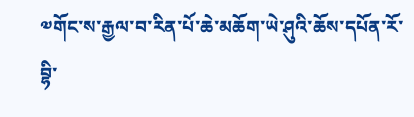༧གོང་ས་རྒྱལ་བ་རིན་པོ་ཆེ་མཆོག་ཡེ་ཤུའི་ཆོས་དཔོན་རོ་བྷི་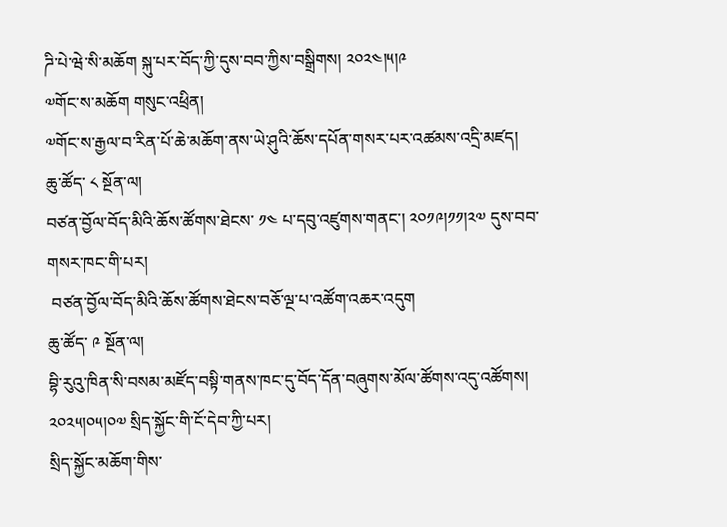ཌི་པེ་ཝེ་སི་མཆོག སྐུ་པར་བོད་ཀྱི་དུས་བབ་ཀྱིས་བསྒྲིགས། ༢༠༢༤།༥།༩
༧གོང་ས་མཆོག གསུང་འཕྲིན།
༧གོང་ས་རྒྱལ་བ་རིན་པོ་ཆེ་མཆོག་ནས་ཡེ་ཤུའི་ཆོས་དཔོན་གསར་པར་འཚམས་འདྲི་མཛད།
ཆུ་ཚོད་ ༨ སྔོན་ལ།
བཙན་བྱོལ་བོད་མིའི་ཆོས་ཚོགས་ཐེངས་ ༡༤ པ་དབུ་འཛུགས་གནང་། ༢༠༡༩།༡༡།༢༧ དུས་བབ་གསར་ཁང་གི་པར།
 བཙན་བྱོལ་བོད་མིའི་ཆོས་ཚོགས་ཐེངས་བཅོ་ལྔ་པ་འཚོག་འཆར་འདུག
ཆུ་ཚོད་ ༩ སྔོན་ལ།
བྷི་རུའུ་ཁིན་སི་བསམ་མཛོད་བསྟི་གནས་ཁང་དུ་བོད་དོན་བཞུགས་མོལ་ཚོགས་འདུ་འཚོགས། ༢༠༢༥།༠༥།༠༧ སྲིད་སྐྱོང་གི་ངོ་དེབ་ཀྱི་པར།
སྲིད་སྐྱོང་མཆོག་གིས་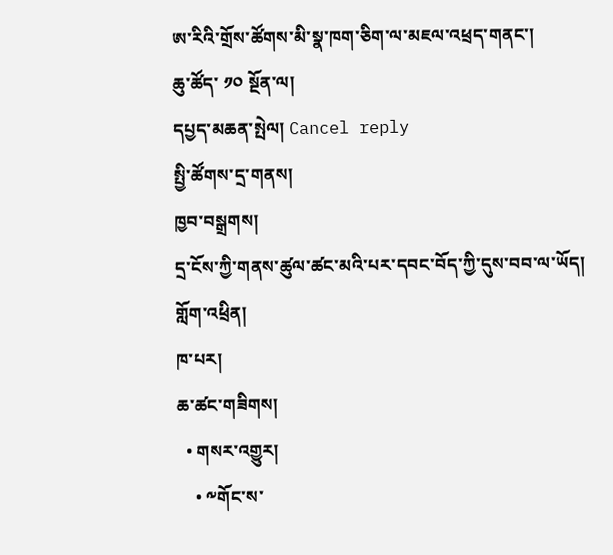ཨ་རིའི་གྲོས་ཚོགས་མི་སྣ་ཁག་ཅིག་ལ་མཇལ་འཕྲད་གནང་།
ཆུ་ཚོད་ ༡༠ སྔོན་ལ།
དཔྱད་མཆན་སྤེལ། Cancel reply
སྤྱི་ཚོགས་དྲ་གནས།
ཁྱབ་བསྒྲགས།
དྲ་ངོས་ཀྱི་གནས་ཚུལ་ཚང་མའི་པར་དབང་བོད་ཀྱི་དུས་བབ་ལ་ཡོད།
གློག་འཕྲིན།
ཁ་པར།
ཆ་ཚང་གཟིགས།
  • གསར་འགྱུར།
    • ༸གོང་ས་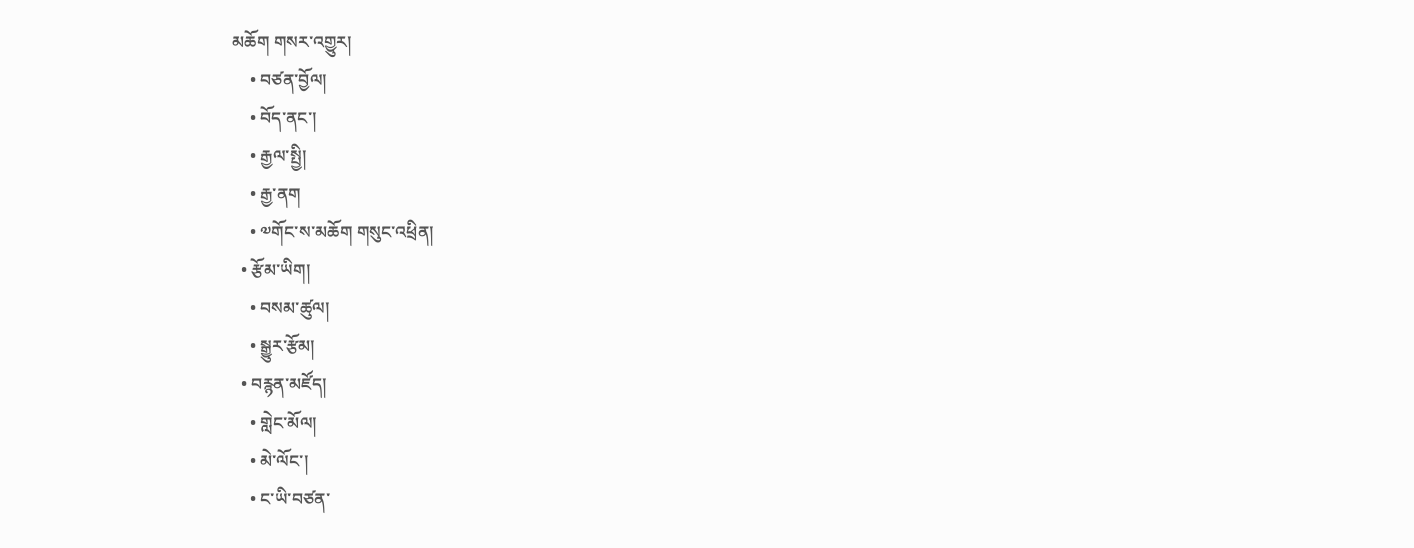མཆོག གསར་འགྱུར།
    • བཙན་བྱོལ།
    • བོད་ནང་།
    • རྒྱལ་སྤྱི།
    • རྒྱ་ནག
    • ༧གོང་ས་མཆོག གསུང་འཕྲིན།
  • རྩོམ་ཡིག།
    • བསམ་ཚུལ།
    • སྒྱུར་རྩོམ།
  • བརྙན་མཛོད།
    • གླེང་མོལ།
    • མེ་ལོང་།
    • ང་ཡི་བཙན་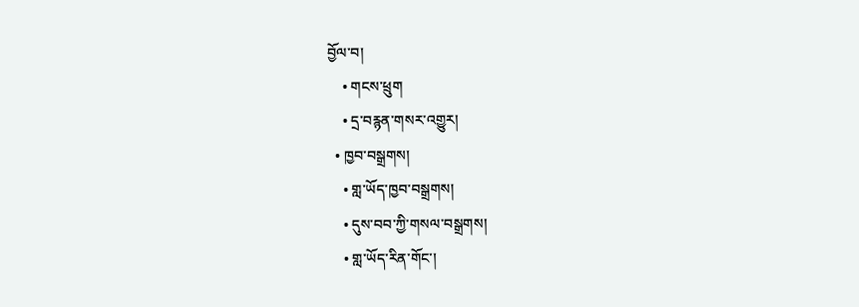བྱོལ་བ།
    • གངས་ཕྲུག
    • དྲ་བརྙན་གསར་འགྱུར།
  • ཁྱབ་བསྒྲགས།
    • གླ་ཡོད་ཁྱབ་བསྒྲགས།
    • དུས་བབ་ཀྱི་གསལ་བསྒྲགས།
    • གླ་ཡོད་རིན་གོང་།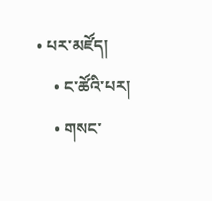• པར་མཛོད།
    • ང་ཚོའི་པར།
    • གསང་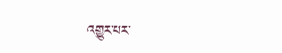འགྱུར་པར་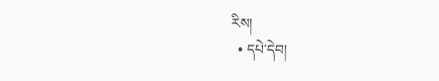རིས།
  • དཔེ་དེབ།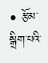• རྩོམ་སྒྲིག་པའི་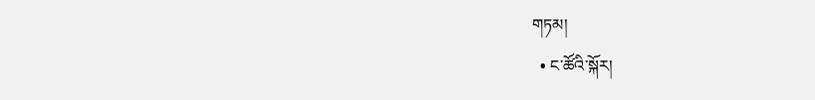གཏམ།
  • ང་ཚོའི་སྐོར།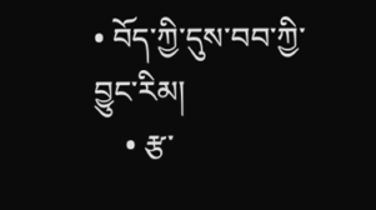• བོད་ཀྱི་དུས་བབ་ཀྱི་བྱུང་རིམ།
    • རྩ་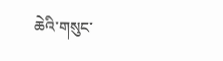ཆེའི་གསུང་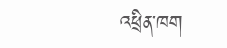འཕྲིན་ཁག